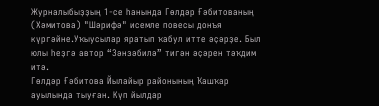Журналыбыҙҙың 1-се һанында Гөлдәр Ғәбитованың (Хәмитова) "Шәрифә" исемле повесы донъя күргәйне.Уҡыусылар яратып ҡабул итте әҫәрҙе. Был юлы һеҙгә автор “Зәнзәбилә” тигән әҫәрен тәҡдим итә.
Гөлдәр Ғәбитова Йылайыр районының Ҡашҡар ауылында тыуған. Күп йылдар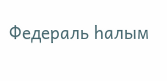Федераль һалым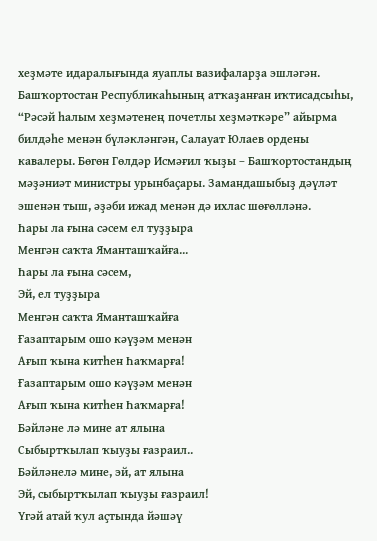хеҙмәте идаралығында яуаплы вазифаларҙа эшләгән. Башҡортостан Республикаһының атҡаҙанған иҡтисадсыһы, “Рәсәй һалым хеҙмәтенең почетлы хеҙмәткәре” айырма билдәһе менән бүләкләнгән, Салауат Юлаев ордены кавалеры. Бөгөн Гөлдәр Исмәғил ҡыҙы – Башҡортостандың мәҙәниәт министры урынбаҫары. Замандашыбыҙ дәүләт эшенән тыш, әҙәби ижад менән дә ихлас шөғөлләнә.
Һары ла ғына сәсем ел туҙҙыра
Менгән саҡта Яманташҡайға...
Һары ла ғына сәсем,
Эй, ел туҙҙыра
Менгән саҡта Яманташҡайға
Ғазаптарым ошо кәүҙәм менән
Ағып ҡына китһен Һаҡмарға!
Ғазаптарым ошо кәүҙәм менән
Ағып ҡына китһен Һаҡмарға!
Бәйләне лә мине ат ялына
Сыбыртҡылап ҡыуҙы ғазраил..
Бәйләнелә мине, эй, ат ялына
Эй, сыбыртҡылап ҡыуҙы ғазраил!
Үгәй атай ҡул аҫтында йәшәү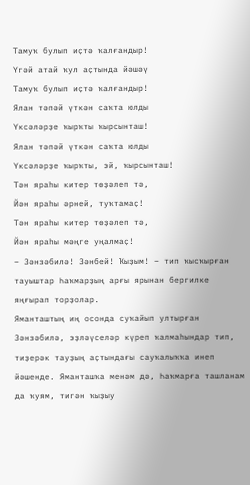Тамуҡ булып иҫтә ҡалғандыр!
Үгәй атай ҡул аҫтында йәшәү
Тамуҡ булып иҫтә ҡалғандыр!
Ялан тәпәй үткән саҡта юлды
Үксәләрҙе ҡырҡты ҡырсынташ!
Ялан тәпәй үткән саҡта юлды
Үксәләрҙе ҡырҡты, эй, ҡырсынташ!
Тән яраһы китер төҙәлеп тә,
Йән яраһы әрней, туҡтамаҫ!
Тән яраһы китер төҙәлеп тә,
Йән яраһы мәңге уңалмаҫ!
– Зәнзәбилә! Зәнбей! Ҡыҙым! – тип ҡысҡырған тауыштар Һаҡмарҙың арғы ярынан бергилке яңғырап торҙолар.
Яманташтың иң осонда суҡайып ултырған Зәнзәбилә, эҙләүселәр күреп ҡалмаһындар тип, тиҙерәк тауҙың аҫтындағы сауҡалыҡҡа инеп йәшенде. Яманташҡа менәм дә, Һаҡмарға ташланам да ҡуям, тигән ҡыҙыу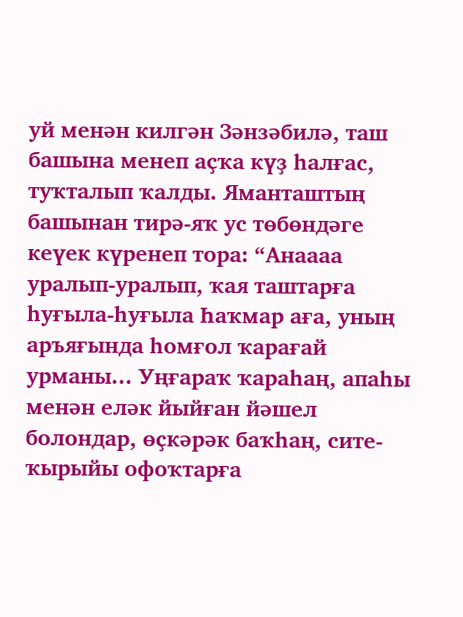уй менән килгән Зәнзәбилә, таш башына менеп аҫҡа күҙ һалғас, туҡталып ҡалды. Яманташтың башынан тирә-яҡ ус төбөндәге кеүек күренеп тора: “Анаааа уралып-уралып, ҡая таштарға һуғыла-һуғыла Һаҡмар аға, уның аръяғында һомғол ҡарағай урманы... Уңғараҡ ҡараһаң, апаһы менән еләк йыйған йәшел болондар, өҫкәрәк баҡһаң, сите-ҡырыйы офоҡтарға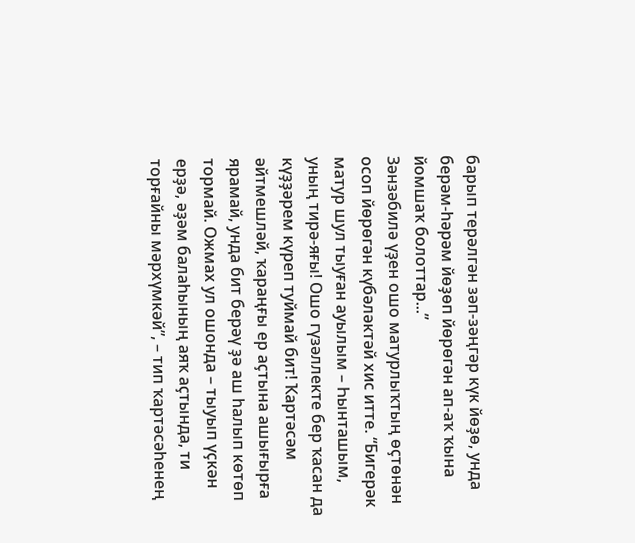барып терәлгән зәп-зәңгәр күк йөҙө, унда берәм-һәрәм йөҙөп йөрөгән ап-аҡ ҡына йомшаҡ болоттар...”
Зәнзәбилә үҙен ошо матурлыҡтың өҫтөнән осоп йөрөгән күбәләктәй хис итте. “Бигерәк матур шул тыуған ауылым – Һынташым, уның тирә-яғы! Ошо гүзәллекте бер ҡасан да күҙҙәрем күреп туймай бит! Ҡартәсәм әйтмешләй, ҡараңғы ер аҫтына ашығырға ярамай, унда бит берәү ҙә аш һалып көтөп тормай. Ожмах ул ошонда – тыуып үҫкән ерҙә, әҙәм балаһының аяҡ аҫтында, ти торғайны мәрхүмкәй”, – тип ҡартәсәһенең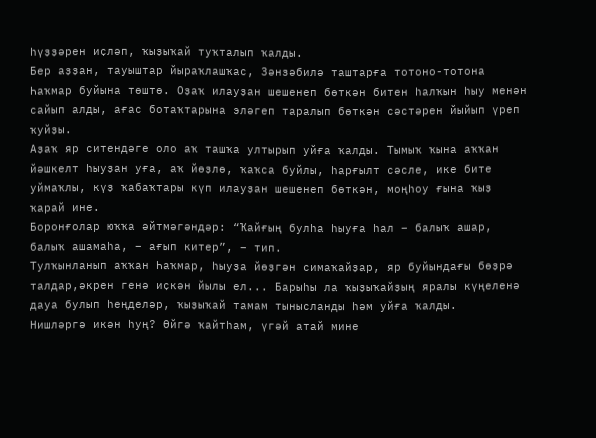һүҙҙәрен иҫләп, ҡыҙыҡай туҡталып ҡалды.
Бер аҙҙан, тауыштар йыраҡлашҡас, Зәнзәбилә таштарға тотоно-тотона Һаҡмар буйына төштө. Оҙаҡ илауҙан шешенеп бөткән битен һалҡын һыу менән сайып алды, ағас ботаҡтарына эләгеп таралып бөткән сәстәрен йыйып үреп ҡуйҙы.
Аҙаҡ яр ситендәге оло аҡ ташҡа ултырып уйға ҡалды. Тымыҡ ҡына аҡҡан йәшкелт һыуҙан уға, аҡ йөҙлө, ҡаҡса буйлы, һарғылт сәсле, ике бите уймаҡлы, күҙ ҡабаҡтары күп илауҙан шешенеп бөткән, моңһоу ғына ҡыҙ ҡарай ине.
Боронғолар юҡҡа әйтмәгәндәр: “Ҡайғың булһа һыуға һал – балыҡ ашар, балыҡ ашамаһа, – ағып китер”, – тип.
Тулҡынланып аҡҡан Һаҡмар, һыуҙа йөҙгән симаҡайҙар, яр буйындағы бөҙрә талдар,әкрен генә иҫкән йылы ел... Барыһы ла ҡыҙыҡайҙың яралы күңеленә дауа булып һеңделәр, ҡыҙыҡай тамам тынысланды һәм уйға ҡалды.
Нишләргә икән һуң? Өйгә ҡайтһам, үгәй атай мине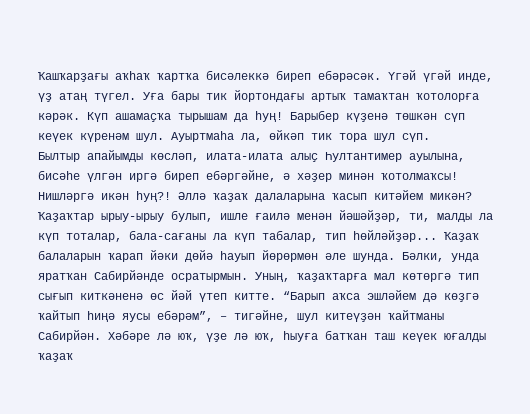Ҡашҡарҙағы аҡһаҡ ҡартҡа бисәлеккә биреп ебәрәсәк. Үгәй үгәй инде, үҙ атаң түгел. Уға бары тик йортондағы артыҡ тамаҡтан ҡотолорға кәрәк. Күп ашамаҫҡа тырышам да һуң! Барыбер күҙенә төшкән сүп кеүек күренәм шул. Ауыртмаһа ла, өйкәп тик тора шул сүп.
Былтыр апайымды көсләп, илата-илата алыҫ Һултантимер ауылына, бисәһе үлгән иргә биреп ебәргәйне, ә хәҙер минән ҡотолмаҡсы!
Нишләргә икән һуң?! Әллә ҡаҙаҡ далаларына ҡасып китәйем микән? Ҡаҙаҡтар ырыу-ырыу булып, ишле ғаилә менән йәшәйҙәр, ти, малды ла күп тоталар, бала-сағаны ла күп табалар, тип һөйләйҙәр... Ҡаҙаҡ балаларын ҡарап йәки дөйә һауып йөрөрмөн әле шунда. Бәлки, унда яратҡан Сабирйәнде осратырмын. Уның, ҡаҙаҡтарға мал көтөргә тип сығып киткәненә өс йәй үтеп китте. “Барып аҡса эшләйем дә көҙгә ҡайтып һиңә яусы ебәрәм”, – тигәйне, шул китеүҙән ҡайтманы Сабирйән. Хәбәре лә юҡ, үҙе лә юҡ, һыуға батҡан таш кеүек юғалды ҡаҙаҡ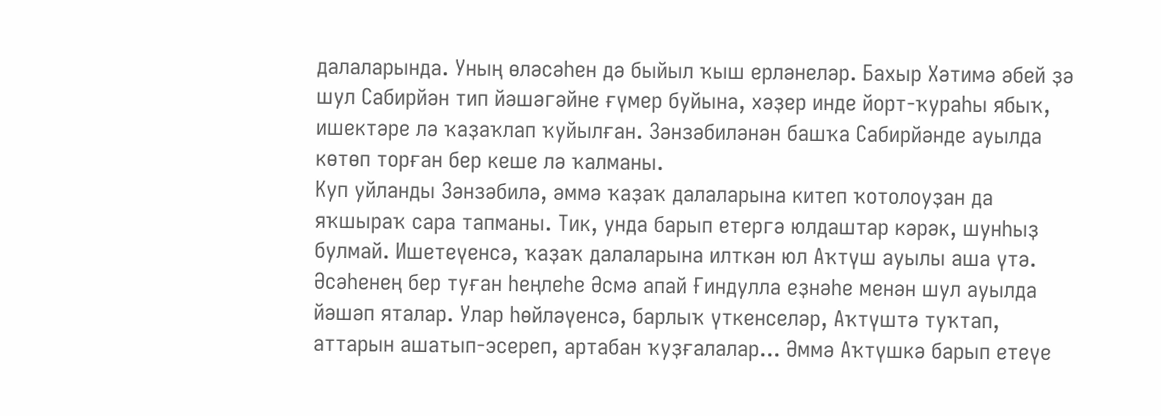далаларында. Уның өләсәһен дә быйыл ҡыш ерләнеләр. Бахыр Хәтимә әбей ҙә шул Сабирйән тип йәшәгәйне ғүмер буйына, хәҙер инде йорт-ҡураһы ябыҡ, ишектәре лә ҡаҙаҡлап ҡуйылған. Зәнзәбиләнән башҡа Сабирйәнде ауылда көтөп торған бер кеше лә ҡалманы.
Куп уйланды Зәнзәбилә, әммә ҡаҙаҡ далаларына китеп ҡотолоуҙан да яҡшыраҡ сара тапманы. Тик, унда барып етергә юлдаштар кәрәк, шунһыҙ булмай. Ишетеүенсә, ҡаҙаҡ далаларына илткән юл Аҡтүш ауылы аша үтә.
Әсәһенең бер туған һеңлеһе Әсмә апай Ғиндулла еҙнәһе менән шул ауылда йәшәп яталар. Улар һөйләүенсә, барлыҡ үткенселәр, Аҡтүштә туҡтап, аттарын ашатып-эсереп, артабан ҡуҙғалалар... Әммә Аҡтүшкә барып етеүе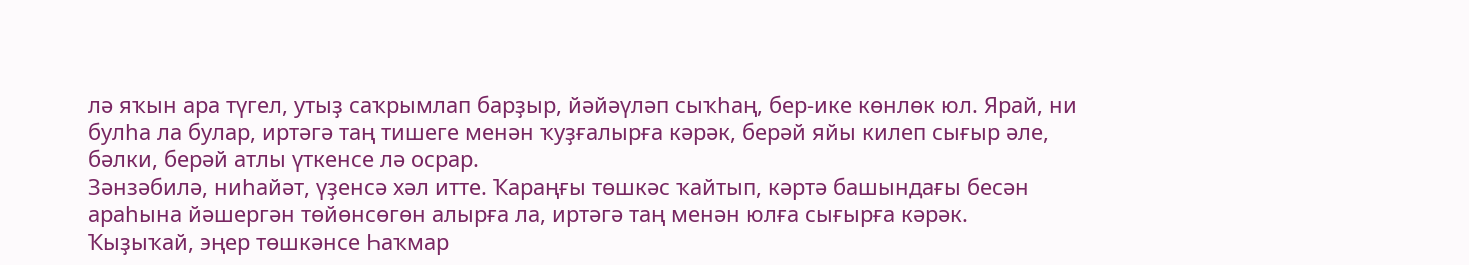лә яҡын ара түгел, утыҙ саҡрымлап барҙыр, йәйәүләп сыҡһаң, бер-ике көнлөк юл. Ярай, ни булһа ла булар, иртәгә таң тишеге менән ҡуҙғалырға кәрәк, берәй яйы килеп сығыр әле, бәлки, берәй атлы үткенсе лә осрар.
Зәнзәбилә, ниһайәт, үҙенсә хәл итте. Ҡараңғы төшкәс ҡайтып, кәртә башындағы бесән араһына йәшергән төйөнсөгөн алырға ла, иртәгә таң менән юлға сығырға кәрәк.
Ҡыҙыҡай, эңер төшкәнсе Һаҡмар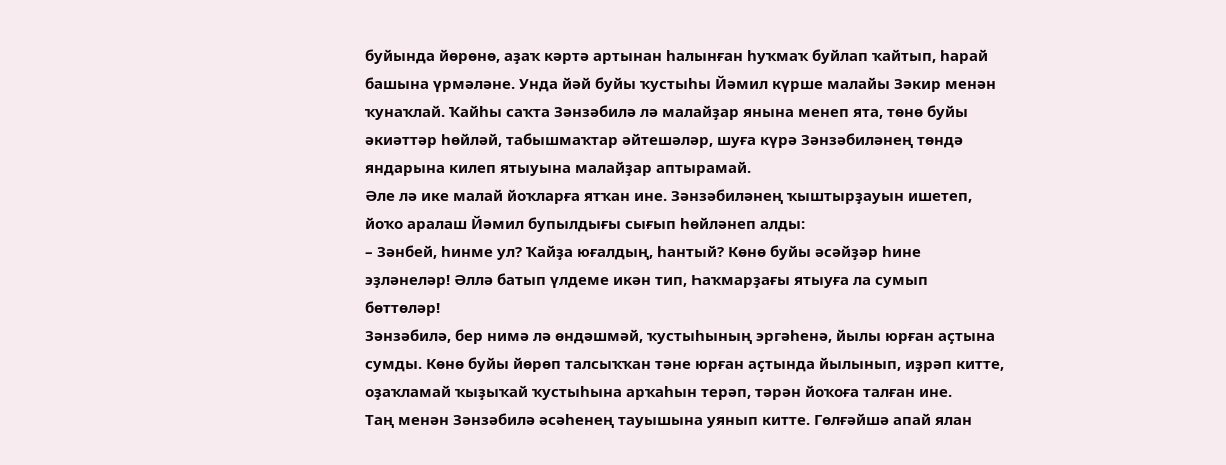буйында йөрөнө, аҙаҡ кәртә артынан һалынған һуҡмаҡ буйлап ҡайтып, һарай башына үрмәләне. Унда йәй буйы ҡустыһы Йәмил күрше малайы Зәкир менән ҡунаҡлай. Ҡайһы саҡта Зәнзәбилә лә малайҙар янына менеп ята, төнө буйы әкиәттәр һөйләй, табышмаҡтар әйтешәләр, шуға күрә Зәнзәбиләнең төндә яндарына килеп ятыуына малайҙар аптырамай.
Әле лә ике малай йоҡларға ятҡан ине. Зәнзәбиләнең ҡыштырҙауын ишетеп, йоҡо аралаш Йәмил бупылдығы сығып һөйләнеп алды:
– Зәнбей, һинме ул? Ҡайҙа юғалдың, һантый? Көнө буйы әсәйҙәр һине эҙләнеләр! Әллә батып үлдеме икән тип, Һаҡмарҙағы ятыуға ла сумып бөттөләр!
Зәнзәбилә, бер нимә лә өндәшмәй, ҡустыһының эргәһенә, йылы юрған аҫтына сумды. Көнө буйы йөрөп талсыҡҡан тәне юрған аҫтында йылынып, иҙрәп китте, оҙаҡламай ҡыҙыҡай ҡустыһына арҡаһын терәп, тәрән йоҡоға талған ине.
Таң менән Зәнзәбилә әсәһенең тауышына уянып китте. Гөлғәйшә апай ялан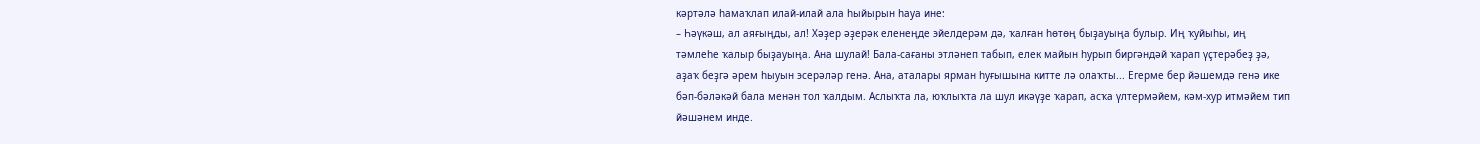кәртәлә һамаҡлап илай-илай ала һыйырын һауа ине:
– Һәүкәш, ал аяғыңды, ал! Хәҙер әҙерәк еленеңде эйелдерәм дә, ҡалған һөтөң быҙауыңа булыр. Иң ҡуйыһы, иң тәмлеһе ҡалыр быҙауыңа. Ана шулай! Бала-сағаны этләнеп табып, елек майын һурып биргәндәй ҡарап үҫтерәбеҙ ҙә, аҙаҡ беҙгә әрем һыуын эсерәләр генә. Ана, аталары ярман һуғышына китте лә олаҡты... Егерме бер йәшемдә генә ике бәп-бәләкәй бала менән тол ҡалдым. Аслыҡта ла, юҡлыҡта ла шул икәүҙе ҡарап, асҡа үлтермәйем, кәм-хур итмәйем тип йәшәнем инде.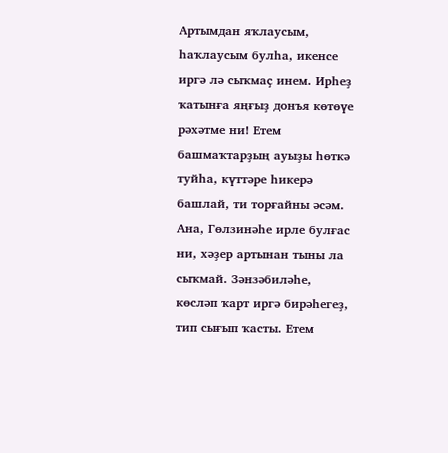Артымдан яҡлаусым, һаҡлаусым булһа, икенсе иргә лә сыҡмаҫ инем. Ирһеҙ ҡатынға яңғыҙ донъя көтөүе рәхәтме ни! Етем башмаҡтарҙың ауыҙы һөткә туйһа, күттәре һикерә башлай, ти торғайны әсәм. Ана, Гөлзинәһе ирле булғас ни, хәҙер артынан тыны ла сыҡмай. Зәнзәбиләһе, көсләп ҡарт иргә бирәһегеҙ, тип сығып ҡасты. Етем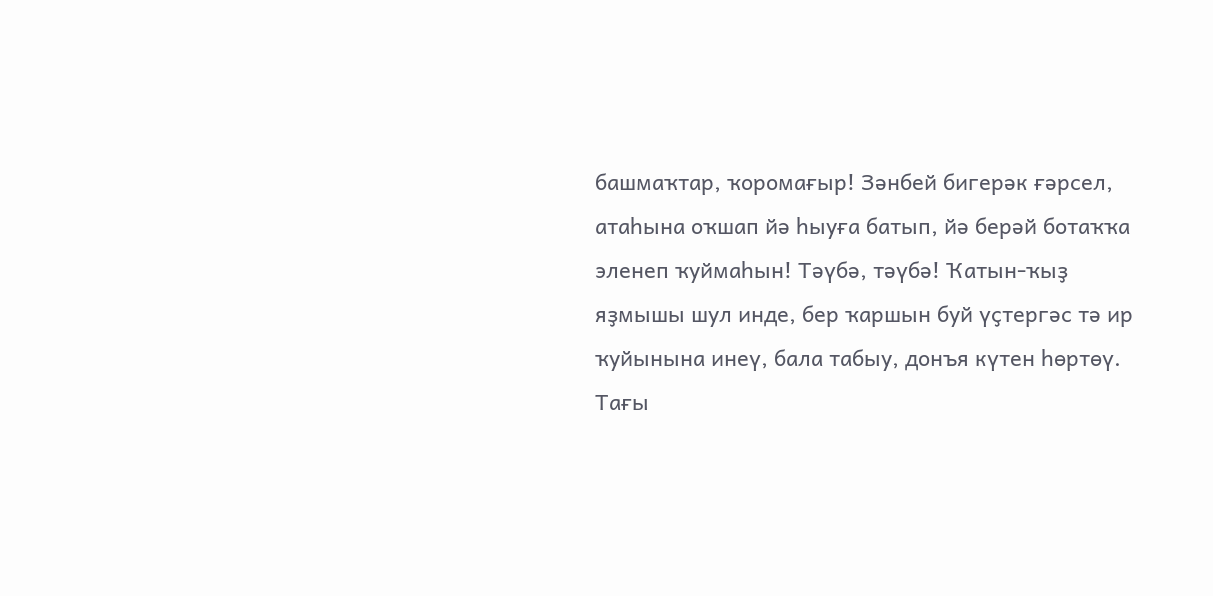башмаҡтар, ҡоромағыр! Зәнбей бигерәк ғәрсел, атаһына оҡшап йә һыуға батып, йә берәй ботаҡҡа эленеп ҡуймаһын! Тәүбә, тәүбә! Ҡатын-ҡыҙ яҙмышы шул инде, бер ҡаршын буй үҫтергәс тә ир ҡуйынына инеү, бала табыу, донъя күтен һөртөү. Тағы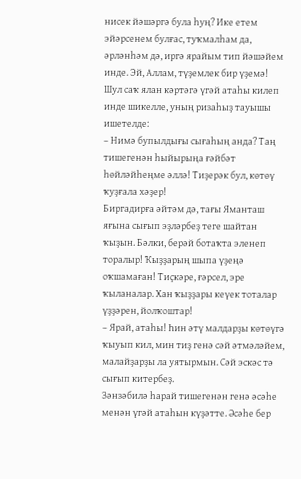нисек йәшәргә була һуң? Ике етем эйәрсенем булғас, туҡмалһам да, әрләнһәм дә, иргә ярайым тип йәшәйем инде. Эй, Аллам, түҙемлек бир үҙемә!
Шул саҡ ялан кәртәгә үгәй атаһы килеп инде шикелле, уның ризаһыҙ тауышы ишетелде:
– Нимә бупылдығы сығаһың анда? Таң тишегенән һыйырыңа ғәйбәт һөйләйһеңме әллә! Тиҙерәк бул, көтөү ҡуҙғала хәҙер!
Биргадирға әйтәм дә, тағы Яманташ яғына сығып эҙләрбеҙ теге шайтан ҡыҙын. Бәлки, берәй ботаҡта эленеп торалыр! Ҡыҙҙарың шыпа үҙеңә оҡшамаған! Тиҫкәре, ғәрсел, эре ҡыланалар. Хан ҡыҙҙары кеүек тоталар үҙҙәрен, йолҡоштар!
– Ярай, атаһы! Һин әтү малдарҙы көтөүгә ҡыуып кил, мин тиҙ генә сәй әтмәләйем, малайҙарҙы ла уятырмын. Сәй эскәс тә сығып китербеҙ.
Зәнзәбилә һарай тишегенән генә әсәһе менән үгәй атаһын күҙәтте. Әсәһе бер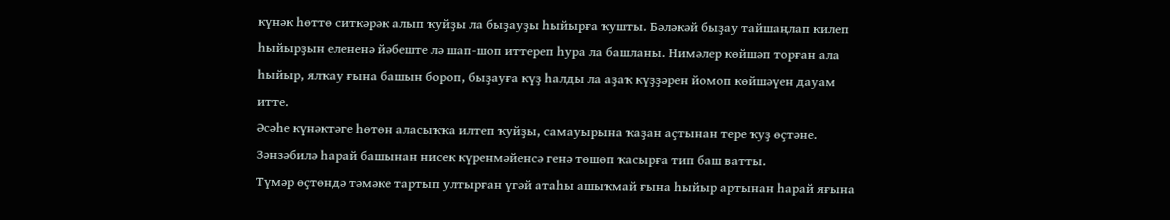күнәк һөттө ситкәрәк алып ҡуйҙы ла быҙауҙы һыйырға ҡушты. Бәләкәй быҙау тайшаңлап килеп һыйырҙын елененә йәбеште лә шап-шоп иттереп һура ла башланы. Нимәлер көйшәп торған ала һыйыр, ялҡау ғына башын бороп, быҙауға күҙ һалды ла аҙаҡ күҙҙәрен йомоп көйшәүен дауам итте.
Әсәһе күнәктәге һөтөн аласыҡҡа илтеп ҡуйҙы, самауырына ҡаҙан аҫтынан тере ҡуҙ өҫтәне. Зәнзәбилә һарай башынан нисек күренмәйенсә генә төшөп ҡасырға тип баш ватты.
Түмәр өҫтөндә тәмәке тартып ултырған үгәй атаһы ашыҡмай ғына һыйыр артынан һарай яғына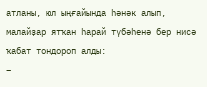атланы, юл ыңғайында һәнәк алып, малайҙар ятҡан һарай түбәһенә бер нисә ҡабат тондороп алды:
–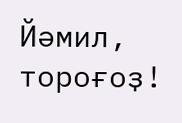Йәмил, тороғоҙ!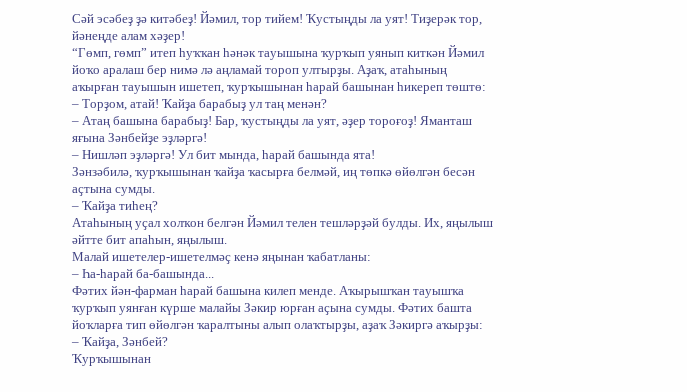Сәй эсәбеҙ ҙә китәбеҙ! Йәмил, тор тийем! Ҡустыңды ла уят! Тиҙерәк тор, йәнеңде алам хәҙер!
“Гөмп, гөмп” итеп һуҡҡан һәнәк тауышына ҡурҡып уянып киткән Йәмил йоҡо аралаш бер нимә лә аңламай тороп ултырҙы. Аҙаҡ, атаһының аҡырған тауышын ишетеп, ҡурҡышынан һарай башынан һикереп төштө:
– Торҙом, атай! Ҡайҙа барабыҙ ул таң менән?
– Атаң башына барабыҙ! Бар, ҡустыңды ла уят, әҙер тороғоҙ! Яманташ яғына Зәнбейҙе эҙләргә!
– Нишләп эҙләргә! Ул бит мында, һарай башында ята!
Зәнзәбилә, ҡурҡышынан ҡайҙа ҡасырға белмәй, иң төпкә өйөлгән бесән аҫтына сумды.
– Ҡайҙа тиһең?
Атаһының уҫал холҡон белгән Йәмил телен тешләрҙәй булды. Их, яңылыш әйтте бит апаһын, яңылыш.
Малай ишетелер-ишетелмәҫ кенә яңынан ҡабатланы:
– Һа-һарай ба-башында...
Фәтих йән-фарман һарай башына килеп менде. Аҡырышҡан тауышҡа ҡурҡып уянған күрше малайы Зәкир юрған аҫына сумды. Фәтих башта йоҡларға тип өйөлгән ҡаралтыны алып олаҡтырҙы, аҙаҡ Зәкиргә аҡырҙы:
– Ҡайҙа, Зәнбей?
Ҡурҡышынан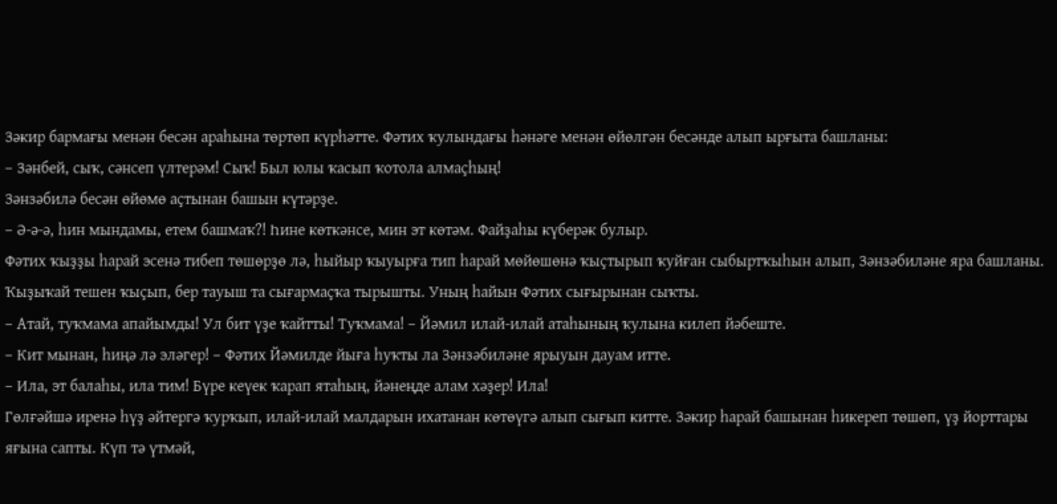Зәкир бармағы менән бесән араһына төртөп күрһәтте. Фәтих ҡулындағы һәнәге менән өйөлгән бесәнде алып ырғыта башланы:
– Зәнбей, сыҡ, сәнсеп үлтерәм! Сыҡ! Был юлы ҡасып ҡотола алмаҫһың!
Зәнзәбилә бесән өйөмө аҫтынан башын күтәрҙе.
– Ә-ә-ә, һин мындамы, етем башмаҡ?! Һине көткәнсе, мин эт көтәм. Файҙаһы күберәк булыр.
Фәтих ҡыҙҙы һарай эсенә тибеп төшөрҙө лә, һыйыр ҡыуырға тип һарай мөйөшөнә ҡыҫтырып ҡуйған сыбыртҡыһын алып, Зәнзәбиләне яра башланы. Ҡыҙыҡай тешен ҡыҫып, бер тауыш та сығармаҫҡа тырышты. Уның һайын Фәтих сығырынан сыҡты.
– Атай, туҡмама апайымды! Ул бит үҙе ҡайтты! Туҡмама! – Йәмил илай-илай атаһының ҡулына килеп йәбеште.
– Кит мынан, һиңә лә эләгер! – Фәтих Йәмилде йыға һуҡты ла Зәнзәбиләне ярыуын дауам итте.
– Ила, эт балаһы, ила тим! Бүре кеүек ҡарап ятаһың, йәнеңде алам хәҙер! Ила!
Гөлғәйшә иренә һүҙ әйтергә ҡурҡып, илай-илай малдарын ихатанан көтөүгә алып сығып китте. Зәкир һарай башынан һикереп төшөп, үҙ йорттары яғына сапты. Күп тә үтмәй,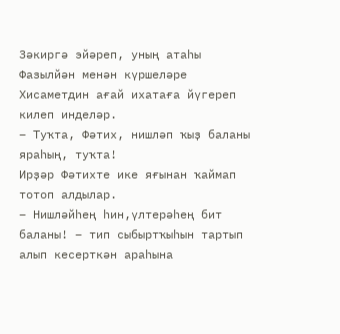Зәкиргә эйәреп, уның атаһы Фазылйән менән күршеләре Хисаметдин ағай ихатаға йүгереп килеп инделәр.
– Туҡта, Фәтих, нишләп ҡыҙ баланы яраһың, туҡта!
Ирҙәр Фәтихте ике яғынан ҡаймап тотоп алдылар.
– Нишләйһең һин,үлтерәһең бит баланы! – тип сыбыртҡыһын тартып алып кесерткән араһына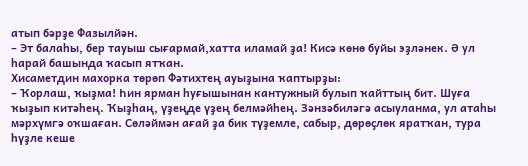атып бәрҙе Фазылйән.
– Эт балаһы, бер тауыш сығармай,хатта иламай ҙа! Кисә көнө буйы эҙләнек. Ә ул һарай башында ҡасып ятҡан.
Хисаметдин махорка төрөп Фәтихтең ауыҙына ҡаптырҙы:
– Ҡорлаш, ҡыҙма! Һин ярман һуғышынан кантужный булып ҡайттың бит. Шуға ҡыҙып китәһең. Ҡыҙһаң, үҙеңде үҙең белмәйһең. Зәнзәбиләгә асыуланма, ул атаһы мәрхүмгә оҡшаған. Сөләймән ағай ҙа бик түҙемле, сабыр, дөрөҫлөк яратҡан, тура һүҙле кеше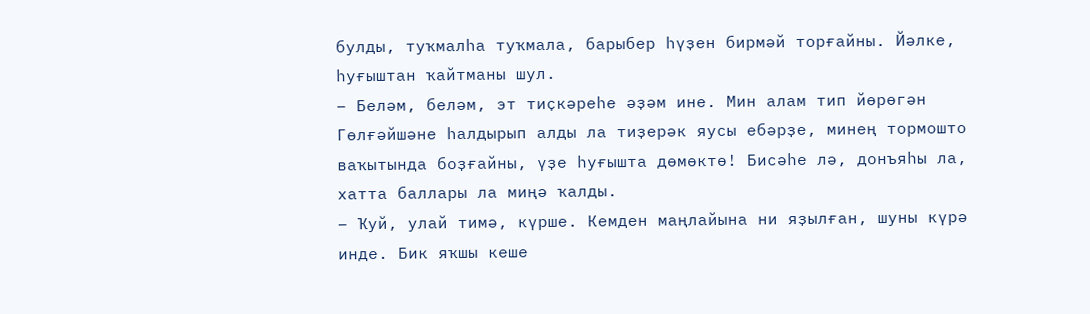булды, туҡмалһа туҡмала, барыбер һүҙен бирмәй торғайны. Йәлке, һуғыштан ҡайтманы шул.
– Беләм, беләм, эт тиҫкәреһе әҙәм ине. Мин алам тип йөрөгән Гөлғәйшәне һалдырып алды ла тиҙерәк яусы ебәрҙе, минең тормошто ваҡытында боҙғайны, үҙе һуғышта дөмөктө! Бисәһе лә, донъяһы ла, хатта баллары ла миңә ҡалды.
– Ҡуй, улай тимә, күрше. Кемден маңлайына ни яҙылған, шуны күрә инде. Бик яҡшы кеше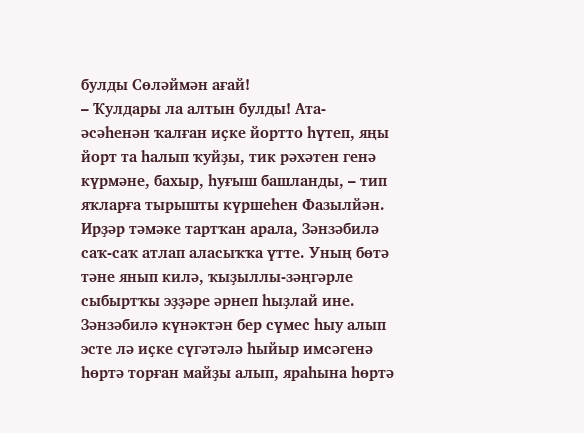булды Сөләймән ағай!
– Ҡулдары ла алтын булды! Ата-әсәһенән ҡалған иҫке йортто һүтеп, яңы йорт та һалып ҡуйҙы, тик рәхәтен генә күрмәне, бахыр, һуғыш башланды, – тип яҡларға тырышты күршеһен Фазылйән.
Ирҙәр тәмәке тартҡан арала, Зәнзәбилә саҡ-саҡ атлап аласыҡҡа үтте. Уның бөтә тәне янып килә, ҡыҙыллы-зәңгәрле сыбыртҡы эҙҙәре әрнеп һыҙлай ине. Зәнзәбилә күнәктән бер сүмес һыу алып эсте лә иҫке сүгәтәлә һыйыр имсәгенә һөртә торған майҙы алып, яраһына һөртә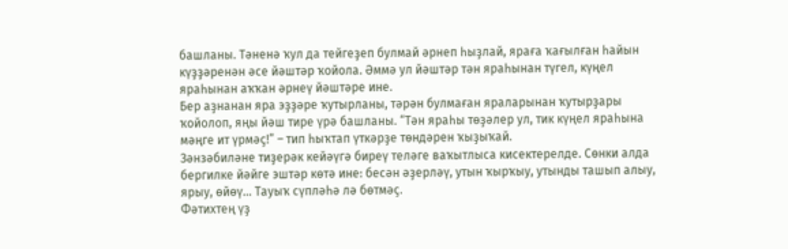башланы. Тәненә ҡул да тейгеҙеп булмай әрнеп һыҙлай, яраға ҡағылған һайын күҙҙәренән әсе йәштәр ҡойола. Әммә ул йәштәр тән яраһынан түгел, күңел яраһынан аҡҡан әрнеү йәштәре ине.
Бер аҙнанан яра эҙҙәре ҡутырланы, тәрән булмаған яраларынан ҡутырҙары ҡойолоп, яңы йәш тире үрә башланы. “Тән яраһы төҙәлер ул, тик күңел яраһына мәңге ит үрмәҫ!” – тип һыҡтап үткәрҙе төндәрен ҡыҙыҡай.
Зәнзәбиләне тиҙерәк кейәүгә биреү теләге ваҡытлыса кисектерелде. Сөнки алда бергилке йәйге эштәр көтә ине: бесән әҙерләү, утын ҡырҡыу, утынды ташып алыу, ярыу, өйөү... Тауыҡ сүпләһә лә бөтмәҫ.
Фәтихтең үҙ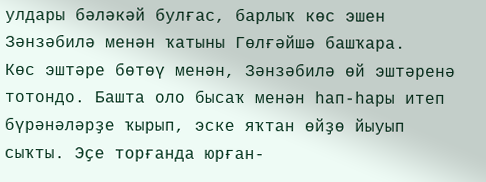улдары бәләкәй булғас, барлыҡ көс эшен Зәнзәбилә менән ҡатыны Гөлғәйшә башҡара.
Көс эштәре бөтөү менән, Зәнзәбилә өй эштәренә тотондо. Башта оло бысаҡ менән һап-һары итеп бүрәнәләрҙе ҡырып, эске яҡтан өйҙө йыуып сыҡты. Эҫе торғанда юрған-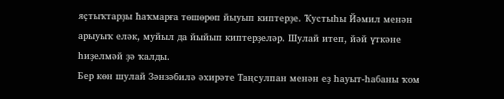яҫтыҡтарҙы Һаҡмарға төшөрөп йыуып киптерҙе. Ҡустыһы Йәмил менән арыуыҡ еләк, муйыл да йыйып киптерҙеләр. Шулай итеп, йәй үткәне һиҙелмәй ҙә ҡалды.
Бер көн шулай Зәнзәбилә әхирәте Таңсулпан менән еҙ һауыт-һабаны ҡом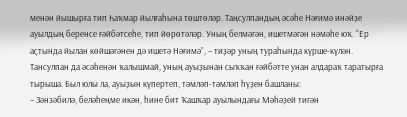менән йышырға тип Һаҡмар йылғаһына төштөләр. Таңсулпандың әсәһе Нәғимә инәйҙе ауылдың беренсе ғәйбәтсеһе, тип йөрөтәләр. Уның белмәгән, ишетмәгән нәмәһе юҡ. “Ер аҫтында йылан көйшәгәнен дә ишетә Нәғимә”, – тиҙәр уның тураһында күрше-күлән.
Тансулпан да әсәһенән ҡалышмай, уның ауыҙынан сыҡҡан ғәйбәтте унан алдараҡ таратырға тырыша. Был юлы ла, ауыҙын күпертеп, тәмләп-тәмләп һүҙен башланы:
– Зәнзәбилә, беләһеңме икән, һине бит Ҡашҡар ауылындағы Мәһәҙей тигән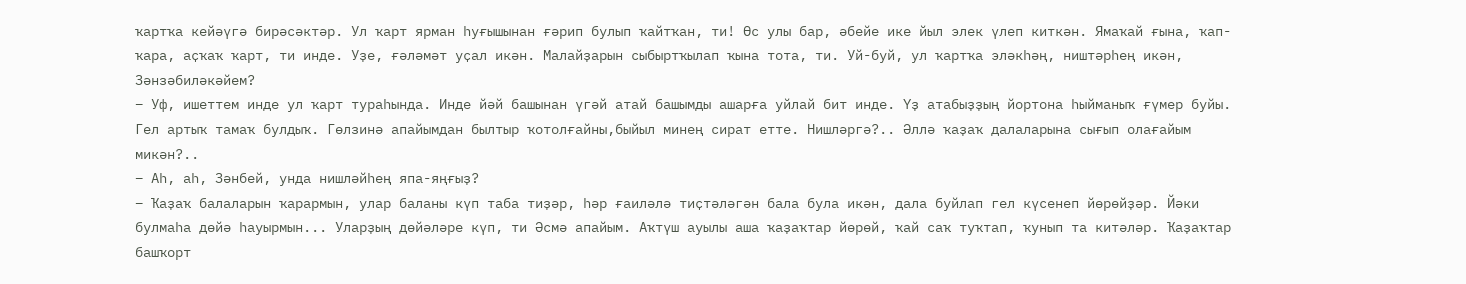ҡартҡа кейәүгә бирәсәктәр. Ул ҡарт ярман һуғышынан ғәрип булып ҡайтҡан, ти! Өс улы бар, әбейе ике йыл элек үлеп киткән. Ямаҡай ғына, ҡап-ҡара, аҫҡаҡ ҡарт, ти инде. Уҙе, ғәләмәт уҫал икән. Малайҙарын сыбыртҡылап ҡына тота, ти. Уй-буй, ул ҡартҡа эләкһәң, ништәрһең икән, Зәнзәбиләкәйем?
– Уф, ишеттем инде ул ҡарт тураһында. Инде йәй башынан үгәй атай башымды ашарға уйлай бит инде. Үҙ атабыҙҙың йортона һыйманыҡ ғүмер буйы. Гел артыҡ тамаҡ булдыҡ. Гөлзинә апайымдан былтыр ҡотолғайны,быйыл минең сират етте. Нишләргә?.. Әллә ҡаҙаҡ далаларына сығып олағайым микән?..
– Аһ, аһ, Зәнбей, унда нишләйһең япа-яңғыҙ?
– Ҡаҙаҡ балаларын ҡарармын, улар баланы күп таба тиҙәр, һәр ғаиләлә тиҫтәләгән бала була икән, дала буйлап гел күсенеп йөрөйҙәр. Йәки булмаһа дөйә һауырмын... Уларҙың дөйәләре күп, ти Әсмә апайым. Аҡтүш ауылы аша ҡаҙаҡтар йөрөй, ҡай саҡ туҡтап, ҡунып та китәләр. Ҡаҙаҡтар башҡорт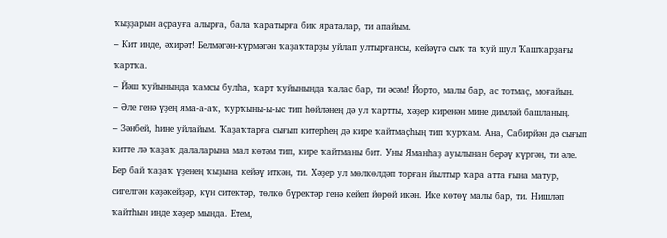ҡыҙҙарын аҫрауға алырға, бала ҡаратырға бик яраталар, ти апайым.
– Кит инде, әхирәт! Белмәгән-күрмәгән ҡаҙаҡтарҙы уйлап ултырғансы, кейәүгә сыҡ та ҡуй шул Ҡашҡарҙағы ҡартҡа.
– Йәш ҡуйынында ҡамсы булһа, ҡарт ҡуйынында ҡалас бар, ти әсәм! Йорто, малы бар, ас тотмаҫ, моғайын.
– Әле генә үҙең яма-а-аҡ, ҡурҡыны-ы-ыс тип һөйләнең дә ул ҡартты, хәҙер киренән мине димләй башланың.
– Зәнбей, һине уйлайым. Ҡаҙаҡтарға сығып китерһең дә кире ҡайтмаҫһың тип ҡурҡам. Ана, Сабирйән дә сығып китте лә ҡаҙаҡ далаларына мал көтәм тип, кире ҡайтманы бит. Уны Яманһаҙ ауылынан берәү күргән, ти әле. Бер бай ҡаҙаҡ үҙенең ҡыҙына кейәү иткән, ти. Хәҙер ул мөлкөлдәп торған йылтыр ҡара атта ғына матур, сигелгән кәҙәкейҙәр, күн ситектәр, төлкө бүректәр генә кейеп йөрөй икән. Ике көтөү малы бар, ти. Нишләп ҡайтһын инде хәҙер мында. Етем,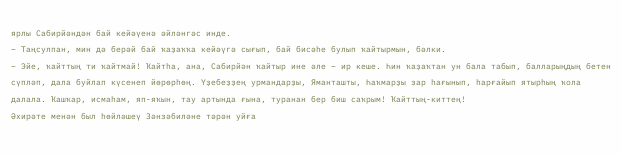ярлы Сабирйәндән бай кейәүенә әйләнгәс инде.
– Таңсулпан, мин дә берәй бай ҡаҙаҡҡа кейәүгә сығып, бай бисәһе булып ҡайтырмын, бәлки.
– Эйе, ҡайттың ти ҡайтмай! Ҡайтһа, ана, Сабирйән ҡайтыр ине әле – ир кеше. Һин ҡаҙаҡтан ун бала табып, балларыңдың бетен сүпләп, дала буйлап күсенеп йөрөрһөң. Үҙебеҙҙең урмандарҙы, Яманташты, Һаҡмарҙы зар һағынып, һарғайып ятырһың ҡола далала. Ҡашҡар, исмаһам, яп-яҡын, тау артында ғына, туранан бер биш саҡрым! Ҡайттың-киттең!
Әхирәте менән был һөйләшеү Зәнзәбиләне тәрән уйға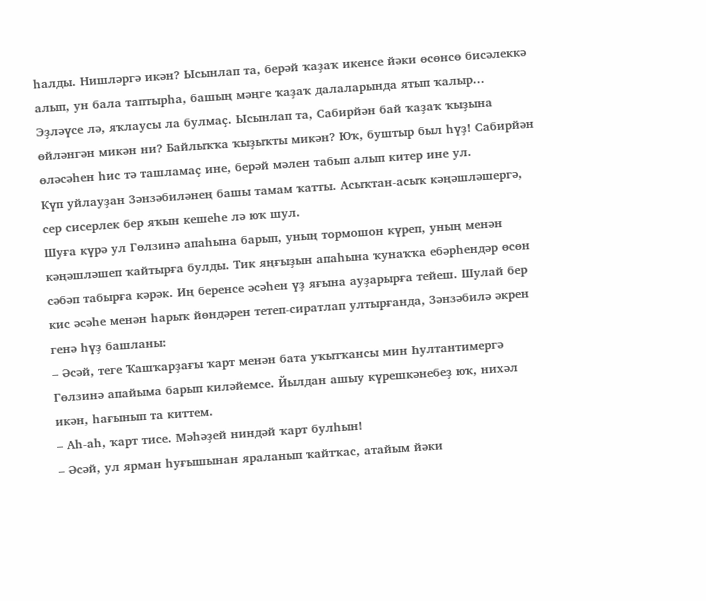һалды. Нишләргә икән? Ысынлап та, берәй ҡаҙаҡ икенсе йәки өсөнсө бисәлеккә алып, ун бала таптырһа, башың мәңге ҡаҙаҡ далаларында ятып ҡалыр... Эҙләүсе лә, яҡлаусы ла булмаҫ. Ысынлап та, Сабирйән бай ҡаҙаҡ ҡыҙына өйләнгән микән ни? Байлыҡҡа ҡыҙыҡты микән? Юҡ, буштыр был һүҙ! Сабирйән өләсәһен һис тә ташламаҫ ине, берәй мәлен табып алып китер ине ул.
Күп уйлауҙан Зәнзәбиләнең башы тамам ҡатты. Асыҡтан-асыҡ кәңәшләшергә, сер сисерлек бер яҡын кешеһе лә юҡ шул.
Шуға күрә ул Гөлзинә апаһына барып, уның тормошон күреп, уның менән кәңәшләшеп ҡайтырға булды. Тик яңғыҙын апаһына ҡунаҡҡа ебәрһендәр өсөн сәбәп табырға кәрәк. Иң беренсе әсәһен үҙ яғына ауҙарырға тейеш. Шулай бер кис әсәһе менән һарыҡ йөндәрен тетеп-сиратлап ултырғанда, Зәнзәбилә әкрен генә һүҙ башланы:
– Әсәй, теге Ҡашҡарҙағы ҡарт менән бата уҡытҡансы мин Һултантимергә Гөлзинә апайыма барып киләйемсе. Йылдан ашыу күрешкәнебеҙ юҡ, нихәл икән, һағынып та киттем.
– Аһ-аһ, ҡарт тисе. Мәһәҙей ниндәй ҡарт булһын!
– Әсәй, ул ярман һуғышынан яраланып ҡайтҡас, атайым йәки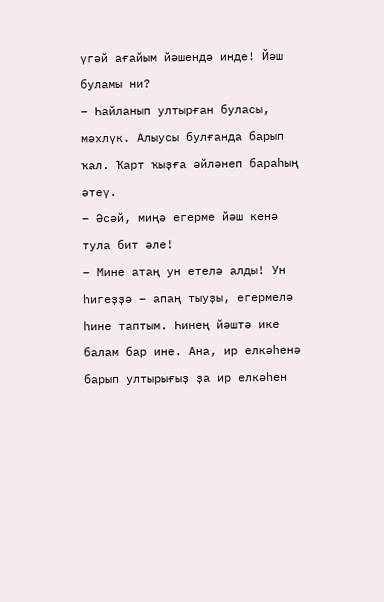үгәй ағайым йәшендә инде! Йәш буламы ни?
– Һайланып ултырған буласы, мәхлүк. Алыусы булғанда барып ҡал. Ҡарт ҡыҙға әйләнеп бараһың әтеү.
– Әсәй, миңә егерме йәш кенә тула бит әле!
– Мине атаң ун етелә алды! Ун һигеҙҙә – апаң тыуҙы, егермелә һине таптым. Һинең йәштә ике балам бар ине. Ана, ир елкәһенә барып ултырығыҙ ҙа ир елкәһен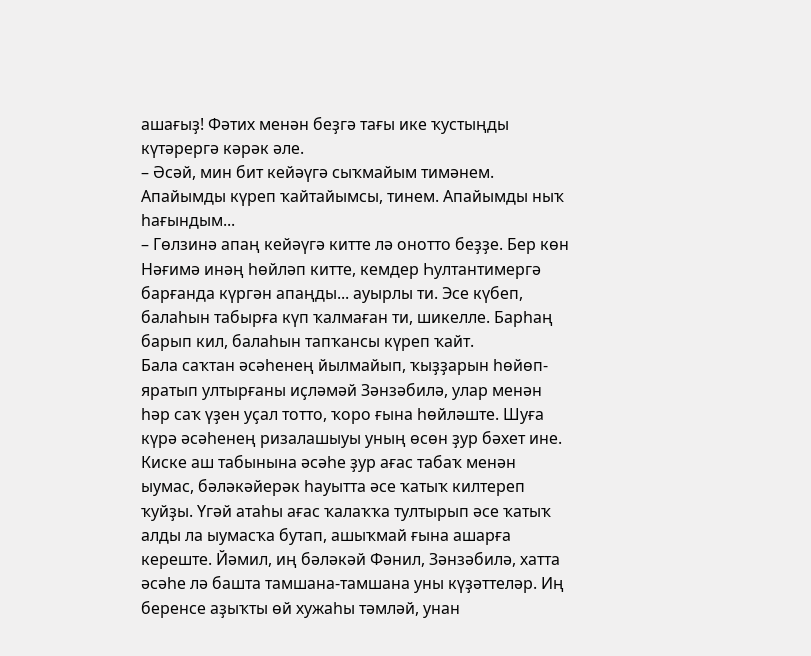ашағыҙ! Фәтих менән беҙгә тағы ике ҡустыңды күтәрергә кәрәк әле.
– Әсәй, мин бит кейәүгә сыҡмайым тимәнем. Апайымды күреп ҡайтайымсы, тинем. Апайымды ныҡ һағындым...
– Гөлзинә апаң кейәүгә китте лә онотто беҙҙе. Бер көн Нәғимә инәң һөйләп китте, кемдер Һултантимергә барғанда күргән апаңды... ауырлы ти. Эсе күбеп, балаһын табырға күп ҡалмаған ти, шикелле. Барһаң барып кил, балаһын тапҡансы күреп ҡайт.
Бала саҡтан әсәһенең йылмайып, ҡыҙҙарын һөйөп-яратып ултырғаны иҫләмәй Зәнзәбилә, улар менән һәр саҡ үҙен уҫал тотто, ҡоро ғына һөйләште. Шуға күрә әсәһенең ризалашыуы уның өсөн ҙур бәхет ине.
Киске аш табынына әсәһе ҙур ағас табаҡ менән ыумас, бәләкәйерәк һауытта әсе ҡатыҡ килтереп ҡуйҙы. Үгәй атаһы ағас ҡалаҡҡа тултырып әсе ҡатыҡ алды ла ыумасҡа бутап, ашыҡмай ғына ашарға кереште. Йәмил, иң бәләкәй Фәнил, Зәнзәбилә, хатта әсәһе лә башта тамшана-тамшана уны күҙәттеләр. Иң беренсе аҙыҡты өй хужаһы тәмләй, унан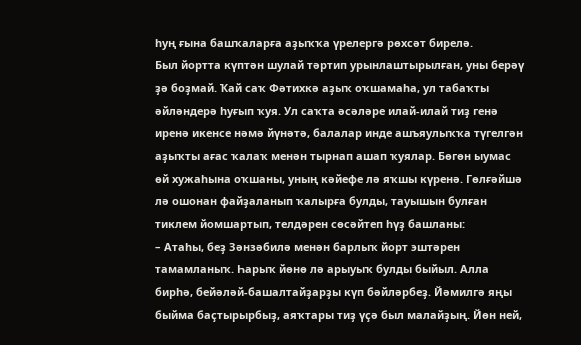һуң ғына башҡаларға аҙыҡҡа үрелергә рөхсәт бирелә.
Был йортта күптән шулай тәртип урынлаштырылған, уны берәү ҙә боҙмай. Ҡай саҡ Фәтихкә аҙыҡ оҡшамаһа, ул табаҡты әйләндерә һуғып ҡуя. Ул саҡта әсәләре илай-илай тиҙ генә иренә икенсе нәмә йүнәтә, балалар инде ашъяулыҡҡа түгелгән аҙыҡты ағас ҡалаҡ менән тырнап ашап ҡуялар. Бөгөн ыумас өй хужаһына оҡшаны, уның кәйефе лә яҡшы күренә. Гөлғәйшә лә ошонан файҙаланып ҡалырға булды, тауышын булған тиклем йомшартып, телдәрен сөсәйтеп һүҙ башланы:
– Атаһы, беҙ Зәнзәбилә менән барлыҡ йорт эштәрен тамамланыҡ. Һарыҡ йөнө лә арыуыҡ булды быйыл. Алла бирһә, бейәләй-башалтайҙарҙы күп бәйләрбеҙ. Йәмилгә яңы быйма баҫтырырбыҙ, аяҡтары тиҙ үҫә был малайҙың. Йөн ней,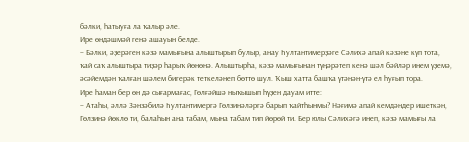бәлки, һатыуға ла ҡалыр әле.
Ире өндәшмәй генә ашауын белде.
– Бәлки, әҙерәген кәзә мамығына алыштырып булыр, анау Һултантимерҙәге Сәлихә апай кәзәне күп тота, ҡай саҡ алыштыра тиҙәр һарыҡ йөнөнә. Алыштырһа, кәзә мамығынан түңәрәтеп кенә шәл бәйләр инем үҙемә, әсәйемдән ҡалған шәлем бигерәк теткеләнеп бөттө шул. Ҡыш хатта башҡа үтәнән-үтә ел һуғып тора.
Ире һаман бер өн дә сығармағас, Гөлғәйшә ныҡышып һүҙен дауам итте:
– Атаһы, әллә Зәнзәбилә Һултантимергә Гөлзинәләргә барып ҡайтһынмы? Нәғимә апай кемдәндер ишеткән, Гөлзинә йөклө ти, балаһын ана табам, мына табам тип йөрөй ти. Бер юлы Сәлихәгә инеп, кәзә мамығы ла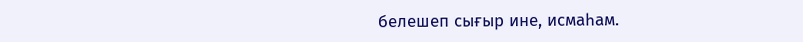белешеп сығыр ине, исмаһам.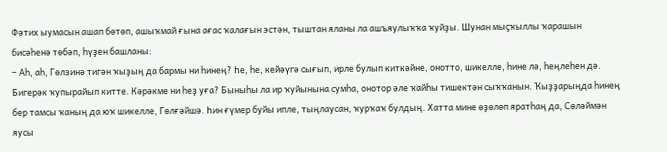Фәтих ыумасын ашап бөтөп, ашыҡмай ғына ағас ҡалағын эстән, тыштан яланы ла ашъяулыҡҡа ҡуйҙы. Шунан мыҫҡыллы ҡарашын бисәһенә төбәп, һүҙен башланы:
– Аһ, аһ, Гөлзинә тигән ҡыҙың да бармы ни һинең? Һе, һе, кейәүгә сығып, ирле булып киткәйне, онотто, шикелле, һине лә, һеңлеһен дә. Бигерәк ҡупырайып китте. Кәрәкме ни һеҙ уға? Быныһы ла ир ҡуйынына сумһа, онотор әле ҡайһы тишектән сыҡҡанын. Ҡыҙҙарыңда һинең бер тамсы ҡаның да юҡ шикелле, Гөлғәйшә. Һин ғүмер буйы ипле, тыңлаусан, ҡурҡаҡ булдың. Хатта мине өҙөлөп яратһаң да, Сөләймән яусы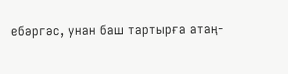ебәргәс, унан баш тартырға атаң-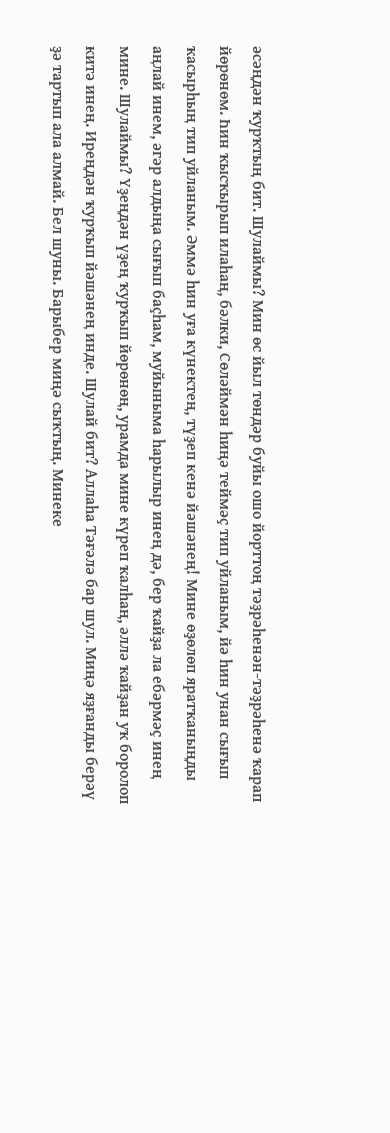әсәңдән ҡурҡтың бит. Шулаймы? Мин өс йыл төндәр буйы ошо йорттоң тәҙрәһенән-тәҙрәһенә ҡарап йөрөнөм. Һин ҡысҡырып илаһаң, бәлки, Сөләймән һиңә теймәҫ тип уйланым, йә һин унан сығып ҡасырһың тип уйланым. Әммә һин уға күнектең, түҙеп кенә йәшәнең! Мине өҙөлөп яратҡаныңды аңлай инем, әгәр алдыңа сығып баҫһам, муйыныма һарылыр инең дә, бер ҡайҙа ла ебәрмәҫ инең мине. Шулаймы? Үҙеңдән үҙең ҡурҡып йөрөнөң, урамда мине күреп ҡалһаң, әллә ҡайҙан уҡ боролоп китә инең. Иреңдән ҡурҡып йәшәнең инде. Шулай бит? Аллаһа Тәғәлә бар шул. Миңә яҙғанды берәү ҙә тартып ала алмай. Бел шуны. Барыбер миңә сыҡтың. Минеке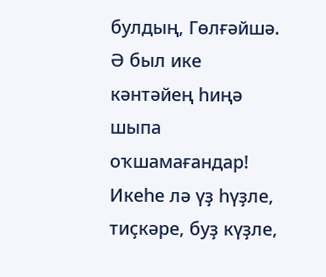булдың, Гөлғәйшә. Ә был ике кәнтәйең һиңә шыпа оҡшамағандар! Икеһе лә үҙ һүҙле, тиҫкәре, буҙ күҙле,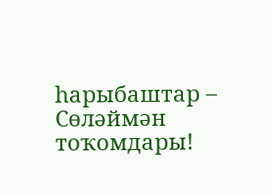һарыбаштар – Сөләймән тоҡомдары!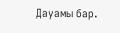Дауамы бар.